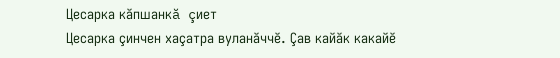Цесарка кăпшанкă çиет
Цесарка çинчен хаçатра вуланăччĕ. Çав кайăк какайĕ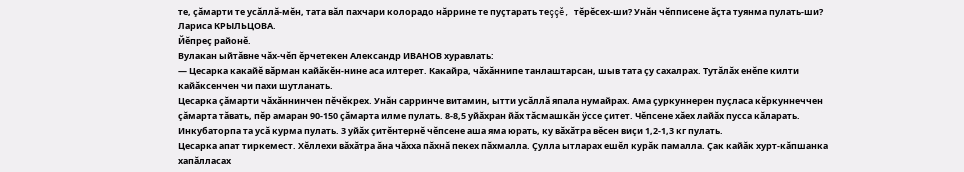те, çăмарти те усăллă-мĕн, тата вăл пахчари колорадо нăррине те пуçтарать теççĕ, тĕрĕсех-ши? Унăн чĕпписене ăçта туянма пулать-ши?
Лариса КРЫЛЬЦОВА.
Йĕпреç районĕ.
Вулакан ыйтăвне чăх-чĕп ĕрчетекен Александр ИВАНОВ хуравлать:
— Цесарка какайĕ вăрман кайăкĕн-нине аса илтерет. Какайра, чăхăннипе танлаштарсан, шыв тата çу сахалрах. Тутăлăх енĕпе килти кайăксенчен чи пахи шутланать.
Цесарка çăмарти чăхăннинчен пĕчĕкрех. Унăн сарринче витамин, ытти усăллă япала нумайрах. Ама çуркуннерен пуçласа кĕркуннеччен çăмарта тăвать, пĕр амаран 90-150 çăмарта илме пулать. 8-8,5 уйăхран йăх тăсмашкăн ÿссе çитет. Чĕпсене хăех лайăх пусса кăларать. Инкубаторпа та усă курма пулать. 3 уйăх çитĕнтернĕ чĕпсене аша яма юрать, ку вăхăтра вĕсен виçи 1,2-1,3 кг пулать.
Цесарка апат тиркемест. Хĕллехи вăхăтра ăна чăхха пăхнă пекех пăхмалла. Çулла ытларах ешĕл курăк памалла. Çак кайăк хурт-кăпшанка хапăлласах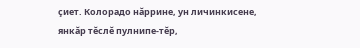çиет. Колорадо нăррине, ун личинкисене, янкăр тĕслĕ пулнипе-тĕр,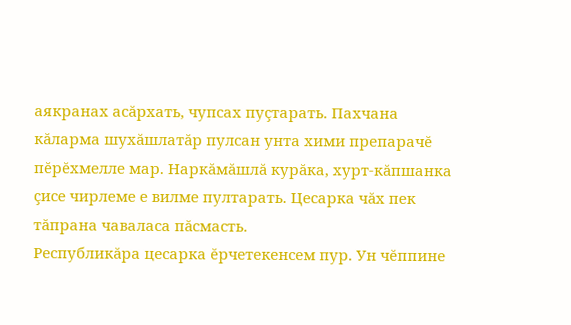аякранах асăрхать, чупсах пуçтарать. Пахчана кăларма шухăшлатăр пулсан унта хими препарачĕ пĕрĕхмелле мар. Наркăмăшлă курăка, хурт-кăпшанка çисе чирлеме е вилме пултарать. Цесарка чăх пек тăпрана чаваласа пăсмасть.
Республикăра цесарка ĕрчетекенсем пур. Ун чĕппине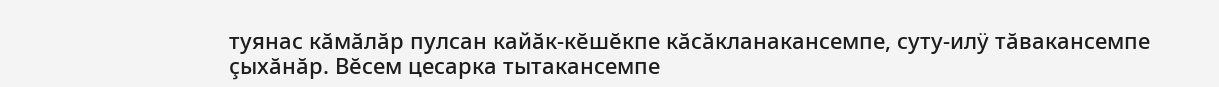туянас кăмăлăр пулсан кайăк-кĕшĕкпе кăсăкланакансемпе, суту-илÿ тăвакансемпе çыхăнăр. Вĕсем цесарка тытакансемпе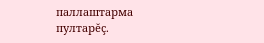паллаштарма пултарĕç.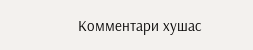Комментари хушас